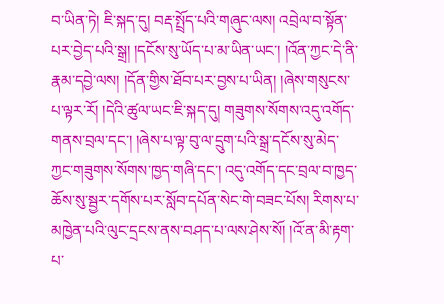བ་ཡིན་ཏེ། ཇི་སྐད་དུ། བརྡ་སྤྲོད་པའི་གཞུང་ལས། འབྲེལ་བ་སྟོན་པར་བྱེད་པའི་སྒྲ། །དངོས་སུ་ཡོད་པ་མ་ཡིན་ཡང་། །འོན་ཀྱང་དེ་ནི་རྣམ་དབྱེ་ལས། །དོན་གྱིས་ཐོབ་པར་བྱས་པ་ཡིན། །ཞེས་གསུངས་པ་ལྟར་རོ། །དེའི་ཚུལ་ཡང་ཇི་སྐད་དུ། གཟུགས་སོགས་འདུ་འགོད་གནས་བྲལ་དང་། །ཞེས་པ་ལྟ་བུ་ལ་དྲུག་པའི་སྒྲ་དངོས་སུ་མེད་ཀྱང་གཟུགས་སོགས་ཁྱད་གཞི་དང་། འདུ་འགོད་དང་བྲལ་བ་ཁྱད་ཆོས་སུ་སྦྱར་དགོས་པར་སློབ་དཔོན་སེང་གེ་བཟང་པོས། རིགས་པ་མཁྱེན་པའི་ལུང་དྲངས་ནས་བཤད་པ་ལས་ཤེས་སོ། །འོ་ན་མི་རྟག་པ་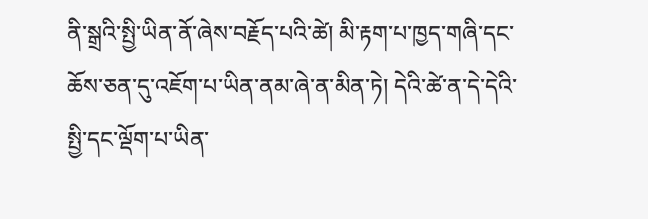ནི་སྒྲའི་སྤྱི་ཡིན་ནོ་ཞེས་བརྗོད་པའི་ཚེ། མི་རྟག་པ་ཁྱད་གཞི་དང་ཆོས་ཅན་དུ་འཇོག་པ་ཡིན་ནམ་ཞེ་ན་མིན་ཏེ། དེའི་ཚེ་ན་དེ་དེའི་སྤྱི་དང་ལྡོག་པ་ཡིན་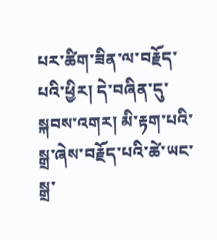པར་ཚིག་ཟིན་ལ་བརྗོད་པའི་ཕྱིར། དེ་བཞིན་དུ་སྐབས་འགར། མི་རྟག་པའི་སྒྲ་ཞེས་བརྗོད་པའི་ཚེ་ཡང་སྒྲ་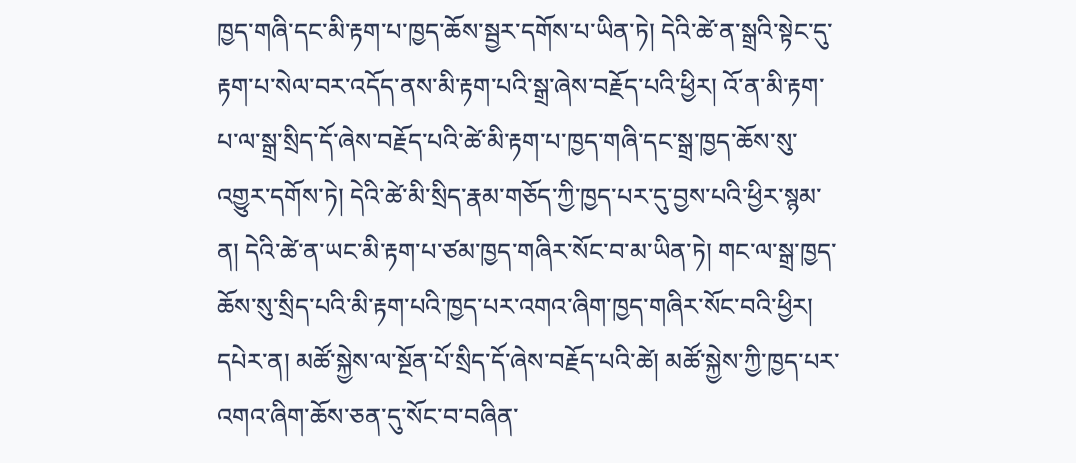ཁྱད་གཞི་དང་མི་རྟག་པ་ཁྱད་ཆོས་སྦྱར་དགོས་པ་ཡིན་ཏེ། དེའི་ཚེ་ན་སྒྲའི་སྟེང་དུ་རྟག་པ་སེལ་བར་འདོད་ནས་མི་རྟག་པའི་སྒྲ་ཞེས་བརྗོད་པའི་ཕྱིར། འོ་ན་མི་རྟག་པ་ལ་སྒྲ་སྲིད་དོ་ཞེས་བརྗོད་པའི་ཚེ་མི་རྟག་པ་ཁྱད་གཞི་དང་སྒྲ་ཁྱད་ཆོས་སུ་འགྱུར་དགོས་ཏེ། དེའི་ཚེ་མི་སྲིད་རྣམ་གཅོད་ཀྱི་ཁྱད་པར་དུ་བྱས་པའི་ཕྱིར་སྙམ་ན། དེའི་ཚེ་ན་ཡང་མི་རྟག་པ་ཙམ་ཁྱད་གཞིར་སོང་བ་མ་ཡིན་ཏེ། གང་ལ་སྒྲ་ཁྱད་ཆོས་སུ་སྲིད་པའི་མི་རྟག་པའི་ཁྱད་པར་འགའ་ཞིག་ཁྱད་གཞིར་སོང་བའི་ཕྱིར། དཔེར་ན། མཚོ་སྐྱེས་ལ་སྔོན་པོ་སྲིད་དོ་ཞེས་བརྗོད་པའི་ཚེ། མཚོ་སྐྱེས་ཀྱི་ཁྱད་པར་འགའ་ཞིག་ཆོས་ཅན་དུ་སོང་བ་བཞིན་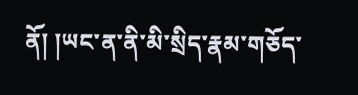ནོ། །ཡང་ན་ནི་མི་སྲིད་རྣམ་གཅོད་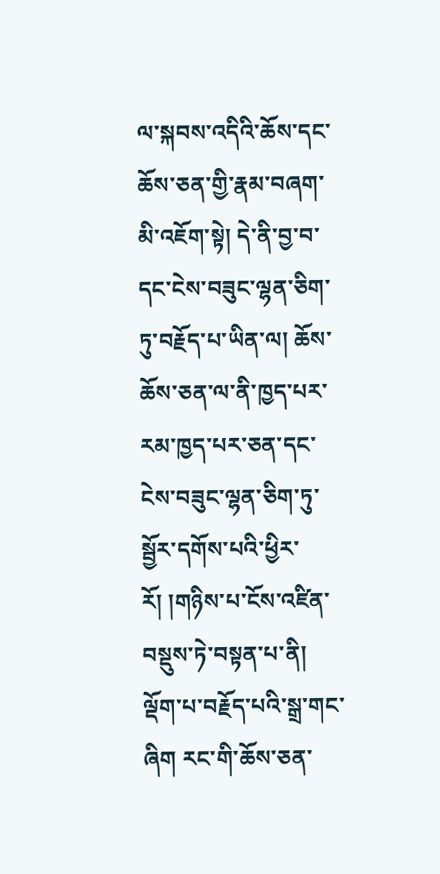ལ་སྐབས་འདིའི་ཆོས་དང་ཆོས་ཅན་གྱི་རྣམ་བཞག་མི་འཇོག་སྟེ། དེ་ནི་བྱ་བ་དང་ངེས་བཟུང་ལྷན་ཅིག་ཏུ་བརྗོད་པ་ཡིན་ལ། ཆོས་ཆོས་ཅན་ལ་ནི་ཁྱད་པར་རམ་ཁྱད་པར་ཅན་དང་ངེས་བཟུང་ལྷན་ཅིག་ཏུ་སྦྱོར་དགོས་པའི་ཕྱིར་རོ། །གཉིས་པ་ངོས་འཛིན་བསྡུས་ཏེ་བསྟན་པ་ནི། ལྡོག་པ་བརྗོད་པའི་སྒྲ་གང་ཞིག རང་གི་ཆོས་ཅན་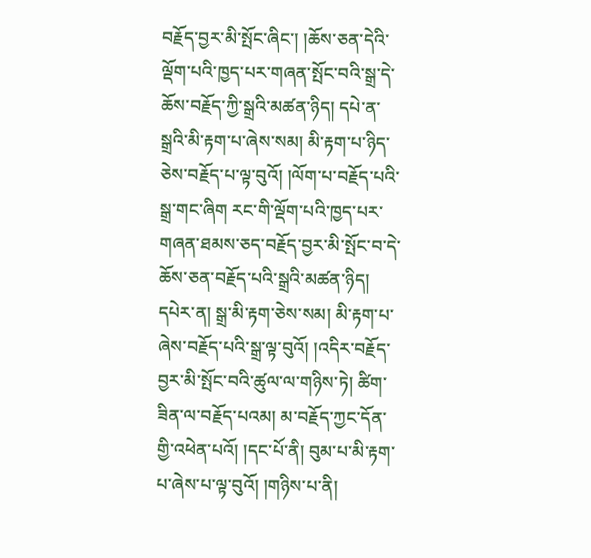བརྗོད་བྱར་མི་སྤོང་ཞིང་། །ཆོས་ཅན་དེའི་ལྡོག་པའི་ཁྱད་པར་གཞན་སྤོང་བའི་སྒྲ་དེ་ཆོས་བརྗོད་ཀྱི་སྒྲའི་མཚན་ཉིད། དཔེ་ན་སྒྲའི་མི་རྟག་པ་ཞེས་སམ། མི་རྟག་པ་ཉིད་ཅེས་བརྗོད་པ་ལྟ་བུའོ། །ལོག་པ་བརྗོད་པའི་སྒྲ་གང་ཞིག རང་གི་ལྡོག་པའི་ཁྱད་པར་གཞན་ཐམས་ཅད་བརྗོད་བྱར་མི་སྤོང་བ་དེ་ཆོས་ཅན་བརྗོད་པའི་སྒྲའི་མཚན་ཉིད། དཔེར་ན། སྒྲ་མི་རྟག་ཅེས་སམ། མི་རྟག་པ་ཞེས་བརྗོད་པའི་སྒྲ་ལྟ་བུའོ། །འདིར་བརྗོད་བྱར་མི་སྤོང་བའི་ཚུལ་ལ་གཉིས་ཏེ། ཚིག་ཟིན་ལ་བརྗོད་པའམ། མ་བརྗོད་ཀྱང་དོན་གྱི་འཕེན་པའོ། །དང་པོ་ནི། བུམ་པ་མི་རྟག་པ་ཞེས་པ་ལྟ་བུའོ། །གཉིས་པ་ནི།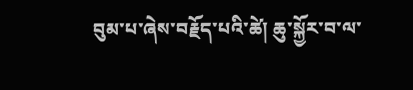བུམ་པ་ཞེས་བརྗོད་པའི་ཚེ། ཆུ་སྐྱོར་བ་ལ་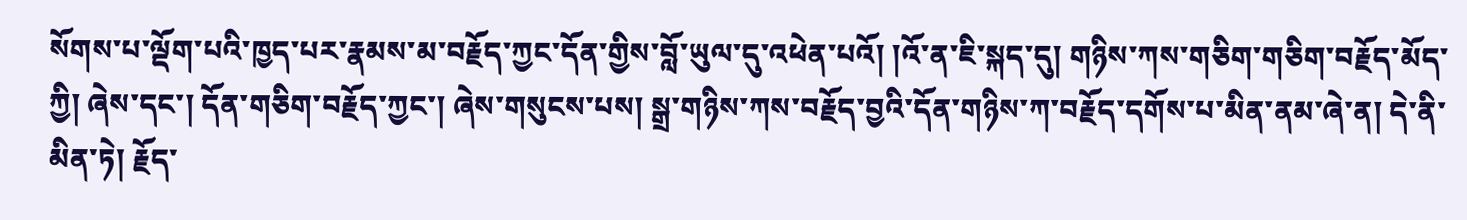སོགས་པ་ལྡོག་པའི་ཁྱད་པར་རྣམས་མ་བརྗོད་ཀྱང་དོན་གྱིས་བློ་ཡུལ་དུ་འཕེན་པའོ། །འོ་ན་ཇི་སྐད་དུ། གཉིས་ཀས་གཅིག་གཅིག་བརྗོད་མོད་ཀྱི། ཞེས་དང་། དོན་གཅིག་བརྗོད་ཀྱང་། ཞེས་གསུངས་པས། སྒྲ་གཉིས་ཀས་བརྗོད་བྱའི་དོན་གཉིས་ཀ་བརྗོད་དགོས་པ་མིན་ནམ་ཞེ་ན། དེ་ནི་མིན་ཏེ། རྗོད་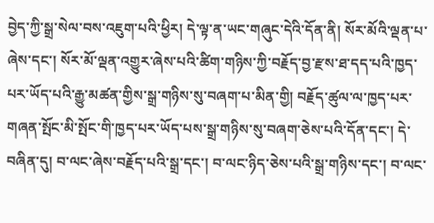བྱེད་ཀྱི་སྒྲ་སེལ་བས་འཇུག་པའི་ཕྱིར། དེ་ལྟ་ན་ཡང་གཞུང་དེའི་དོན་ནི། སོར་མོའི་ལྡན་པ་ཞེས་དང་། སོར་མོ་ལྡན་འགྱུར་ཞེས་པའི་ཚིག་གཉིས་ཀྱི་བརྗོད་བྱ་རྫས་ཐ་དད་པའི་ཁྱད་པར་ཡོད་པའི་རྒྱུ་མཚན་གྱིས་སྒྲ་གཉིས་སུ་བཞག་པ་མིན་གྱི། བརྗོད་ཚུལ་ལ་ཁྱད་པར་གཞན་སྤོང་མི་སྤོང་གི་ཁྱད་པར་ཡོད་པས་སྒྲ་གཉིས་སུ་བཞག་ཅེས་པའི་དོན་དང་། དེ་བཞིན་དུ། བ་ལང་ཞེས་བརྗོད་པའི་སྒྲ་དང་། བ་ལང་ཉིད་ཅེས་པའི་སྒྲ་གཉིས་དང་། བ་ལང་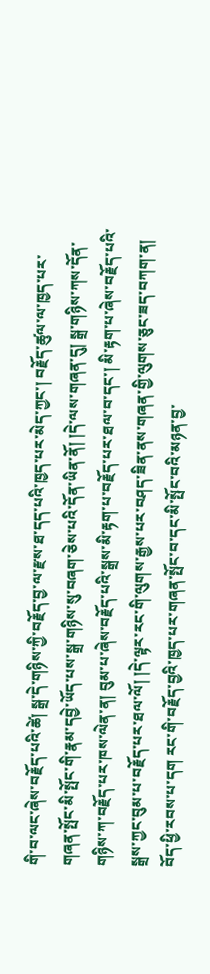གི་བ་ལང་ཞེས་བརྗོད་པའི་ཚེ། སྒྲ་དེ་གཉིས་ཀྱི་བརྗོད་བྱ་ལ་རྫས་ཐ་དད་པའི་ཁྱད་པར་མེད་ཀྱང་། བརྗོད་ཚུལ་ལ་ཁྱད་པར་གཞན་སྤོང་མི་སྤོང་གི་རྣམ་དབྱེ་ཡོད་པས་སྒྲ་གཉིས་སུ་བཞག་ཅེས་པའི་དོན་ཡིན་ནོ། །དེ་ལས་གཞན་དུ། སྒྲ་གཉིས་ཀས་དོན་གཉིས་ཀ་བརྗོད་པར་ཁས་ལེན་ན། བུམ་པ་ཞེས་བརྗོད་པའི་སྒྲས་མི་རྟག་པ་བརྗོད་པར་ཐལ་བ་དང་། མི་རྟག་པ་ཞེས་བརྗོད་པའི་སྒྲས་ཀྱང་བུམ་པ་བརྗོད་པར་ཐལ་ལོ། །དེ་ལྟར་རང་གི་ལུགས་རྒྱས་པར་བཤད་ཟིན་ནས་གཞན་གྱི་ལུགས་ཅུང་ཟད་བཀག་ན། བོད་ཕྱི་རབས་པ་དག རང་གི་བརྗོད་བྱའི་ཁྱད་པར་གཞན་སྤོང་བ་དང་མི་སྤོང་བའི་མཉན་བྱ་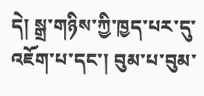དེ། སྒྲ་གཉིས་ཀྱི་ཁྱད་པར་དུ་འཇོག་པ་དང་། བུམ་པ་བུམ་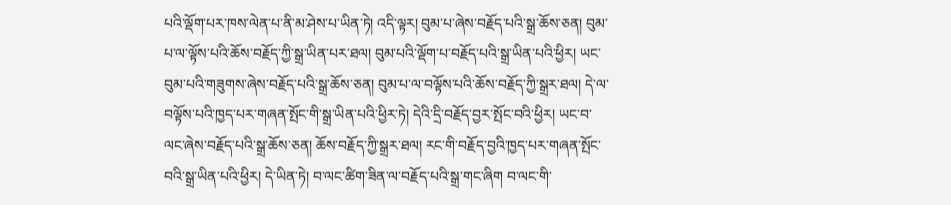པའི་ལྡོག་པར་ཁས་ལེན་པ་ནི་མ་ཤེས་པ་ཡིན་ཏེ། འདི་ལྟར། བུམ་པ་ཞེས་བརྗོད་པའི་སྒྲ་ཆོས་ཅན། བུམ་པ་ལ་ལྟོས་པའི་ཆོས་བརྗོད་ཀྱི་སྒྲ་ཡིན་པར་ཐལ། བུམ་པའི་ལྡོག་པ་བརྗོད་པའི་སྒྲ་ཡིན་པའི་ཕྱིར། ཡང་བུམ་པའི་གཟུགས་ཞེས་བརྗོད་པའི་སྒྲ་ཆོས་ཅན། བུམ་པ་ལ་བལྟོས་པའི་ཆོས་བརྗོད་ཀྱི་སྒྲར་ཐལ། དེ་ལ་བལྟོས་པའི་ཁྱད་པར་གཞན་སྤོང་གི་སྒྲ་ཡིན་པའི་ཕྱིར་ཏེ། དེའི་དྲི་བརྗོད་བྱར་སྤོང་བའི་ཕྱིར། ཡང་བ་ལང་ཞེས་བརྗོད་པའི་སྒྲ་ཆོས་ཅན། ཆོས་བརྗོད་ཀྱི་སྒྲར་ཐལ། རང་གི་བརྗོད་བྱའི་ཁྱད་པར་གཞན་སྤོང་བའི་སྒྲ་ཡིན་པའི་ཕྱིར། དེ་ཡིན་ཏེ། བ་ལང་ཚིག་ཟིན་ལ་བརྗོད་པའི་སྒྲ་གང་ཞིག བ་ལང་གི་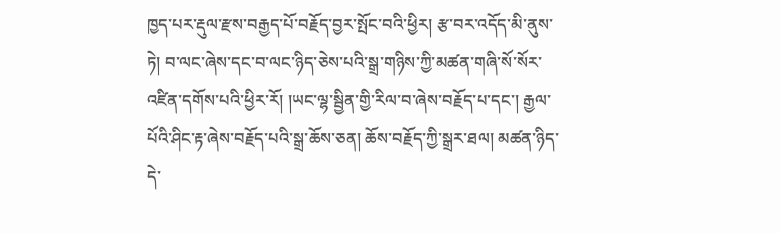ཁྱད་པར་རྡུལ་རྫས་བརྒྱད་པོ་བརྗོད་བྱར་སྤོང་བའི་ཕྱིར། རྩ་བར་འདོད་མི་ནུས་ཏེ། བ་ལང་ཞེས་དང་བ་ལང་ཉིད་ཅེས་པའི་སྒྲ་གཉིས་ཀྱི་མཚན་གཞི་སོ་སོར་འཛིན་དགོས་པའི་ཕྱིར་རོ། །ཡང་ལྷ་སྦྱིན་གྱི་རིལ་བ་ཞེས་བརྗོད་པ་དང་། རྒྱལ་པོའི་ཤིང་རྟ་ཞེས་བརྗོད་པའི་སྒྲ་ཆོས་ཅན། ཆོས་བརྗོད་ཀྱི་སྒྲར་ཐལ། མཚན་ཉིད་དེ་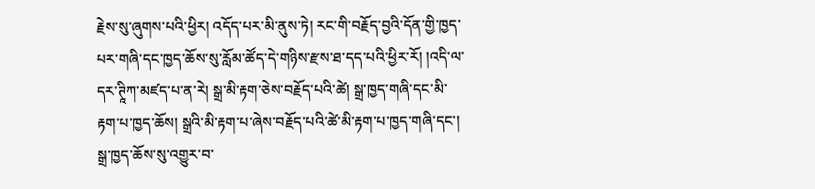རྗེས་སུ་ཞུགས་པའི་ཕྱིར། འདོད་པར་མི་ནུས་ཏེ། རང་གི་བརྗོད་བྱའི་དོན་གྱི་ཁྱད་པར་གཞི་དང་ཁྱད་ཆོས་སུ་རློམ་ཚོད་དེ་གཉིས་རྫས་ཐ་དད་པའི་ཕྱིར་རོ། །འདི་ལ་དར་ཊཱིཀ་མཛད་པ་ན་རེ། སྒྲ་མི་རྟག་ཅེས་བརྗོད་པའི་ཚེ། སྒྲ་ཁྱད་གཞི་དང་མི་རྟག་པ་ཁྱད་ཆོས། སྒྲའི་མི་རྟག་པ་ཞེས་བརྗོད་པའི་ཚེ་མི་རྟག་པ་ཁྱད་གཞི་དང་། སྒྲ་ཁྱད་ཆོས་སུ་འགྱུར་བ་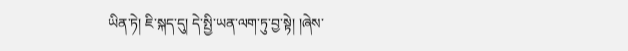ཡིན་ཏེ། ཇི་སྐད་དུ། དེ་སྤྱི་ཡན་ལག་ཏུ་བྱ་སྟེ། །ཞེས་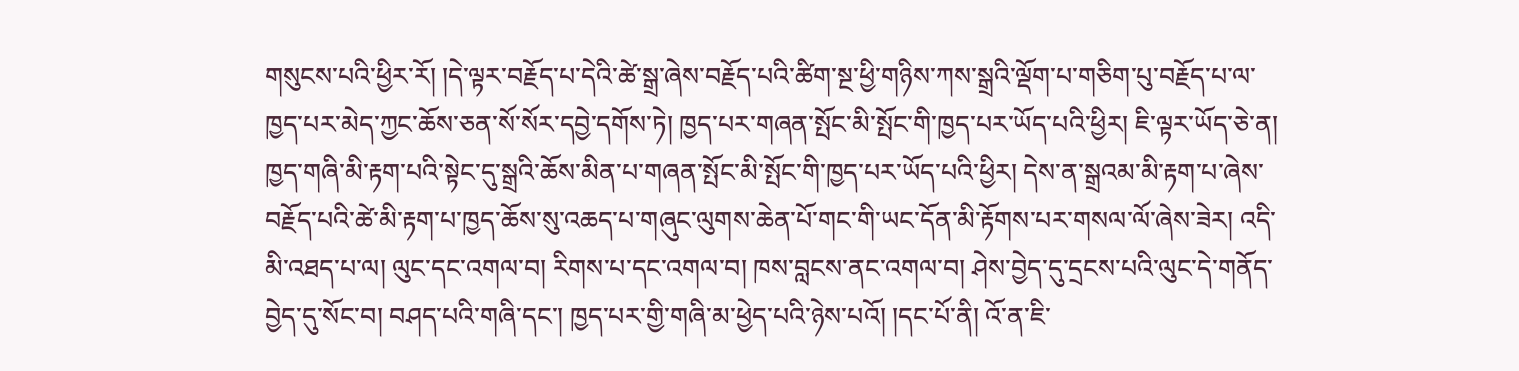གསུངས་པའི་ཕྱིར་རོ། །དེ་ལྟར་བརྗོད་པ་དེའི་ཚེ་སྒྲ་ཞེས་བརྗོད་པའི་ཚིག་སྔ་ཕྱི་གཉིས་ཀས་སྒྲའི་ལྡོག་པ་གཅིག་པུ་བརྗོད་པ་ལ་ཁྱད་པར་མེད་ཀྱང་ཆོས་ཅན་སོ་སོར་དབྱེ་དགོས་ཏེ། ཁྱད་པར་གཞན་སྤོང་མི་སྤོང་གི་ཁྱད་པར་ཡོད་པའི་ཕྱིར། ཇི་ལྟར་ཡོད་ཅེ་ན། ཁྱད་གཞི་མི་རྟག་པའི་སྟེང་དུ་སྒྲའི་ཆོས་མིན་པ་གཞན་སྤོང་མི་སྤོང་གི་ཁྱད་པར་ཡོད་པའི་ཕྱིར། དེས་ན་སྒྲའམ་མི་རྟག་པ་ཞེས་བརྗོད་པའི་ཚེ་མི་རྟག་པ་ཁྱད་ཆོས་སུ་འཆད་པ་གཞུང་ལུགས་ཆེན་པོ་གང་གི་ཡང་དོན་མི་རྟོགས་པར་གསལ་ལོ་ཞེས་ཟེར། འདི་མི་འཐད་པ་ལ། ལུང་དང་འགལ་བ། རིགས་པ་དང་འགལ་བ། ཁས་བླངས་ནང་འགལ་བ། ཤེས་བྱེད་དུ་དྲངས་པའི་ལུང་དེ་གནོད་བྱེད་དུ་སོང་བ། བཤད་པའི་གཞི་དང་། ཁྱད་པར་གྱི་གཞི་མ་ཕྱེད་པའི་ཉེས་པའོ། །དང་པོ་ནི། འོ་ན་ཇི་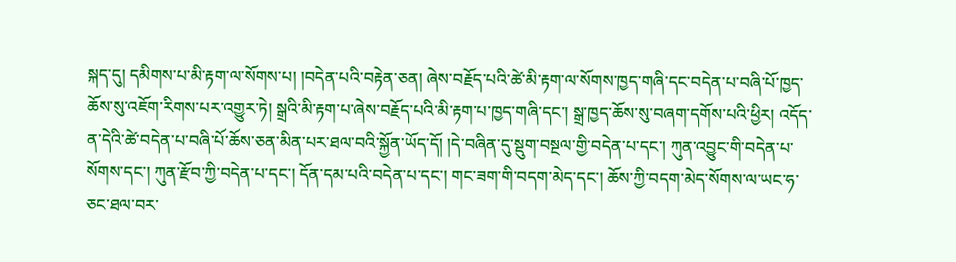སྐད་དུ། དམིགས་པ་མི་རྟག་ལ་སོགས་པ། །བདེན་པའི་བརྟེན་ཅན། ཞེས་བརྗོད་པའི་ཚེ་མི་རྟག་ལ་སོགས་ཁྱད་གཞི་དང་བདེན་པ་བཞི་པོ་ཁྱད་ཆོས་སུ་འཇོག་རིགས་པར་འགྱུར་ཏེ། སྒྲའི་མི་རྟག་པ་ཞེས་བརྗོད་པའི་མི་རྟག་པ་ཁྱད་གཞི་དང་། སྒྲ་ཁྱད་ཆོས་སུ་བཞག་དགོས་པའི་ཕྱིར། འདོད་ན་དེའི་ཚེ་བདེན་པ་བཞི་པོ་ཆོས་ཅན་མིན་པར་ཐལ་བའི་སྐྱོན་ཡོད་དོ། །དེ་བཞིན་དུ་སྡུག་བསྔལ་གྱི་བདེན་པ་དང་། ཀུན་འབྱུང་གི་བདེན་པ་སོགས་དང་། ཀུན་རྫོབ་ཀྱི་བདེན་པ་དང་། དོན་དམ་པའི་བདེན་པ་དང་། གང་ཟག་གི་བདག་མེད་དང་། ཆོས་ཀྱི་བདག་མེད་སོགས་ལ་ཡང་ཧ་ཅང་ཐལ་བར་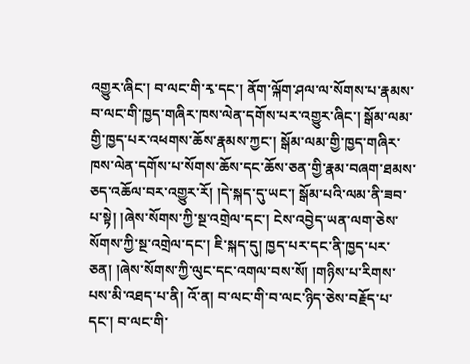འགྱུར་ཞིང་། བ་ལང་གི་རྭ་དང་། ནོག་ལྐོག་ཤལ་ལ་སོགས་པ་རྣམས་བ་ལང་གི་ཁྱད་གཞིར་ཁས་ལེན་དགོས་པར་འགྱུར་ཞིང་། སྒོམ་ལམ་གྱི་ཁྱད་པར་འཕགས་ཆོས་རྣམས་ཀྱང་། སྒོམ་ལམ་གྱི་ཁྱད་གཞིར་ཁས་ལེན་དགོས་པ་སོགས་ཆོས་དང་ཆོས་ཅན་གྱི་རྣམ་བཞག་ཐམས་ཅད་འཆོལ་བར་འགྱུར་རོ། །དེ་སྐད་དུ་ཡང་། སྒོམ་པའི་ལམ་ནི་ཟབ་པ་སྟེ། །ཞེས་སོགས་ཀྱི་སྔ་འགྲེལ་དང་། ངེས་འབྱེད་ཡན་ལག་ཅེས་སོགས་ཀྱི་སྔ་འགྲེལ་དང་། ཇི་སྐད་དུ། ཁྱད་པར་དང་ནི་ཁྱད་པར་ཅན། །ཞེས་སོགས་ཀྱི་ལུང་དང་འགལ་བས་སོ། །གཉིས་པ་རིགས་པས་མི་འཐད་པ་ནི། འོ་ན། བ་ལང་གི་བ་ལང་ཉིད་ཅེས་བརྗོད་པ་དང་། བ་ལང་གི་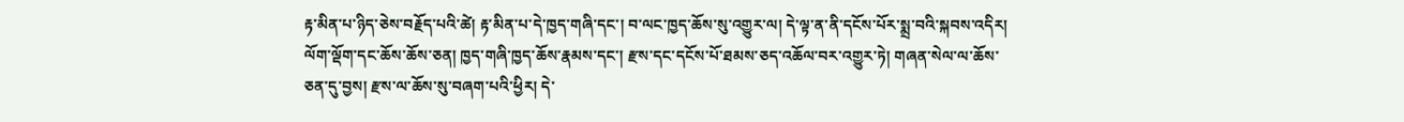རྟ་མིན་པ་ཉིད་ཅེས་བརྗོད་པའི་ཚེ། རྟ་མིན་པ་དེ་ཁྱད་གཞི་དང་། བ་ལང་ཁྱད་ཆོས་སུ་འགྱུར་ལ། དེ་ལྟ་ན་ནི་དངོས་པོར་སྨྲ་བའི་སྐབས་འདིར། ལོག་ལྡོག་དང་ཆོས་ཆོས་ཅན། ཁྱད་གཞི་ཁྱད་ཆོས་རྣམས་དང་། རྫས་དང་དངོས་པོ་ཐམས་ཅད་འཆོལ་བར་འགྱུར་ཏེ། གཞན་སེལ་ལ་ཆོས་ཅན་དུ་བྱས། རྫས་ལ་ཆོས་སུ་བཞག་པའི་ཕྱིར། དེ་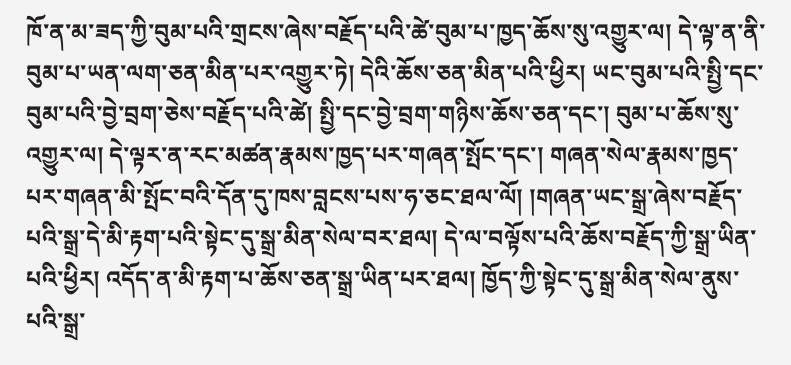ཁོ་ན་མ་ཟད་ཀྱི་བུམ་པའི་གྲངས་ཞེས་བརྗོད་པའི་ཚེ་བུམ་པ་ཁྱད་ཆོས་སུ་འགྱུར་ལ། དེ་ལྟ་ན་ནི་བུམ་པ་ཡན་ལག་ཅན་མིན་པར་འགྱུར་ཏེ། དེའི་ཆོས་ཅན་མིན་པའི་ཕྱིར། ཡང་བུམ་པའི་སྤྱི་དང་བུམ་པའི་བྱེ་བྲག་ཅེས་བརྗོད་པའི་ཚེ། སྤྱི་དང་བྱེ་བྲག་གཉིས་ཆོས་ཅན་དང་། བུམ་པ་ཆོས་སུ་འགྱུར་ལ། དེ་ལྟར་ན་རང་མཚན་རྣམས་ཁྱད་པར་གཞན་སྤོང་དང་། གཞན་སེལ་རྣམས་ཁྱད་པར་གཞན་མི་སྤོང་བའི་དོན་དུ་ཁས་བླངས་པས་ཧ་ཅང་ཐལ་ལོ། །གཞན་ཡང་སྒྲ་ཞེས་བརྗོད་པའི་སྒྲ་དེ་མི་རྟག་པའི་སྟེང་དུ་སྒྲ་མིན་སེལ་བར་ཐལ། དེ་ལ་བལྟོས་པའི་ཆོས་བརྗོད་ཀྱི་སྒྲ་ཡིན་པའི་ཕྱིར། འདོད་ན་མི་རྟག་པ་ཆོས་ཅན་སྒྲ་ཡིན་པར་ཐལ། ཁྱོད་ཀྱི་སྟེང་དུ་སྒྲ་མིན་སེལ་ནུས་པའི་སྒྲ་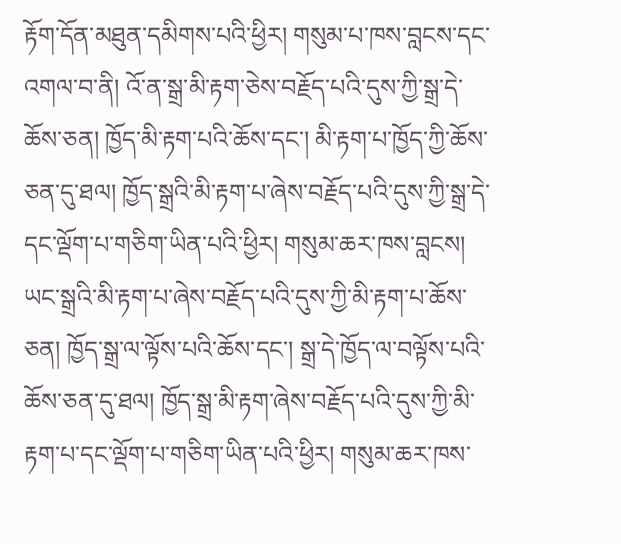རྟོག་དོན་མཐུན་དམིགས་པའི་ཕྱིར། གསུམ་པ་ཁས་བླངས་དང་འགལ་བ་ནི། འོ་ན་སྒྲ་མི་རྟག་ཅེས་བརྗོད་པའི་དུས་ཀྱི་སྒྲ་དེ་ཆོས་ཅན། ཁྱོད་མི་རྟག་པའི་ཆོས་དང་། མི་རྟག་པ་ཁྱོད་ཀྱི་ཆོས་ཅན་དུ་ཐལ། ཁྱོད་སྒྲའི་མི་རྟག་པ་ཞེས་བརྗོད་པའི་དུས་ཀྱི་སྒྲ་དེ་དང་ལྡོག་པ་གཅིག་ཡིན་པའི་ཕྱིར། གསུམ་ཆར་ཁས་བླངས། ཡང་སྒྲའི་མི་རྟག་པ་ཞེས་བརྗོད་པའི་དུས་ཀྱི་མི་རྟག་པ་ཆོས་ཅན། ཁྱོད་སྒྲ་ལ་ལྟོས་པའི་ཆོས་དང་། སྒྲ་དེ་ཁྱོད་ལ་བལྟོས་པའི་ཆོས་ཅན་དུ་ཐལ། ཁྱོད་སྒྲ་མི་རྟག་ཞེས་བརྗོད་པའི་དུས་ཀྱི་མི་རྟག་པ་དང་ལྡོག་པ་གཅིག་ཡིན་པའི་ཕྱིར། གསུམ་ཆར་ཁས་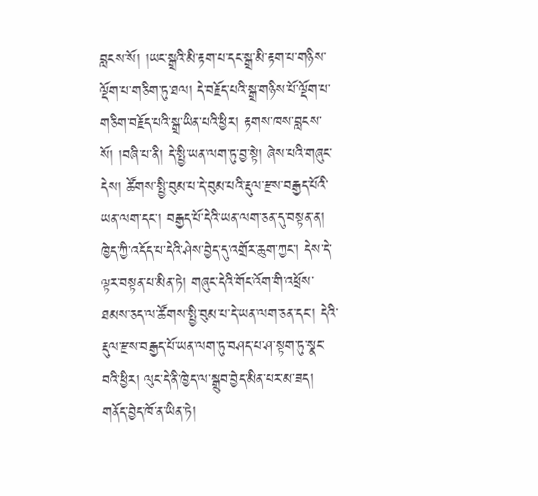བླངས་སོ། །ཡང་སྒྲའི་མི་རྟག་པ་དང་སྒྲ་མི་རྟག་པ་གཉིས་ལྡོག་པ་གཅིག་ཏུ་ཐལ། དེ་བརྗོད་པའི་སྒྲ་གཉིས་པོ་ལྡོག་པ་གཅིག་བརྗོད་པའི་སྒྲ་ཡིན་པའི་ཕྱིར། རྟགས་ཁས་བླངས་སོ། །བཞི་པ་ནི། དེ་སྤྱི་ཡན་ལག་ཏུ་བྱ་སྟེ། ཞེས་པའི་གཞུང་དེས། ཚོགས་སྤྱི་བུམ་པ་དེ་བུམ་པའི་རྡུལ་རྫས་བརྒྱད་པོའི་ཡན་ལག་དང་། བརྒྱད་པོ་དེའི་ཡན་ལག་ཅན་དུ་བསྟན་ན། ཁྱེད་ཀྱི་འདོད་པ་དེའི་ཤེས་བྱེད་དུ་འགྲོར་ཆུག་ཀྱང་། དེས་དེ་ལྟར་བསྟན་པ་མིན་ཏེ། གཞུང་དེའི་གོང་འོག་གི་འཕྲོས་ཐམས་ཅད་ལ་ཚོགས་སྤྱི་བུམ་པ་དེ་ཡན་ལག་ཅན་དང་། དེའི་རྡུལ་རྫས་བརྒྱད་པོ་ཡན་ལག་ཏུ་བཤད་པ་ཤ་སྟག་ཏུ་སྣང་བའི་ཕྱིར། ལུང་དེ་ནི་ཁྱེད་ལ་སྒྲུབ་བྱེད་མིན་པར་མ་ཟད། གནོད་བྱེད་ཁོ་ན་ཡིན་ཏེ།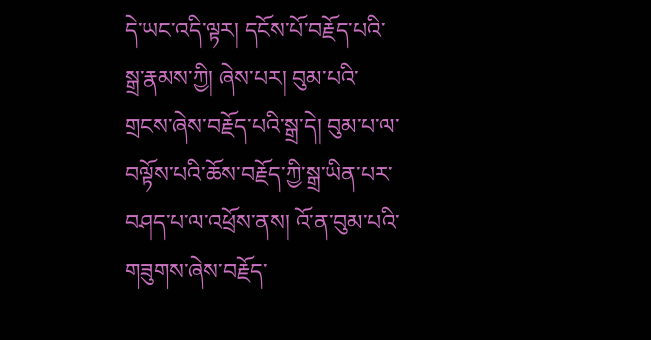དེ་ཡང་འདི་ལྟར། དངོས་པོ་བརྗོད་པའི་སྒྲ་རྣམས་ཀྱི། ཞེས་པར། བུམ་པའི་གྲངས་ཞེས་བརྗོད་པའི་སྒྲ་དེ། བུམ་པ་ལ་བལྟོས་པའི་ཆོས་བརྗོད་ཀྱི་སྒྲ་ཡིན་པར་བཤད་པ་ལ་འཕྲོས་ནས། འོ་ན་བུམ་པའི་གཟུགས་ཞེས་བརྗོད་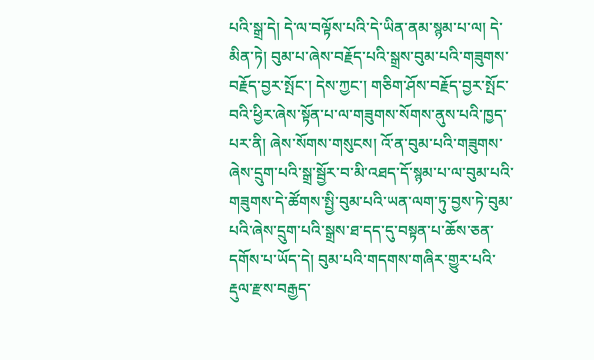པའི་སྒྲ་དེ། དེ་ལ་བལྟོས་པའི་དེ་ཡིན་ནམ་སྙམ་པ་ལ། དེ་མིན་ཏེ། བུམ་པ་ཞེས་བརྗོད་པའི་སྒྲས་བུམ་པའི་གཟུགས་བརྗོད་བྱར་སྤོང་། དེས་ཀྱང་། གཅིག་ཤོས་བརྗོད་བྱར་སྤོང་བའི་ཕྱིར་ཞེས་སྟོན་པ་ལ་གཟུགས་སོགས་ནུས་པའི་ཁྱད་པར་ནི། ཞེས་སོགས་གསུངས། འོ་ན་བུམ་པའི་གཟུགས་ཞེས་དྲུག་པའི་སྒྲ་སྦྱོར་བ་མི་འཐད་དོ་སྙམ་པ་ལ་བུམ་པའི་གཟུགས་དེ་ཚོགས་སྤྱི་བུམ་པའི་ཡན་ལག་ཏུ་བྱས་ཏེ་བུམ་པའི་ཞེས་དྲུག་པའི་སྒྲས་ཐ་དད་དུ་བསྟན་པ་ཆོས་ཅན་དགོས་པ་ཡོད་དེ། བུམ་པའི་གདགས་གཞིར་གྱུར་པའི་རྡུལ་རྫས་བརྒྱད་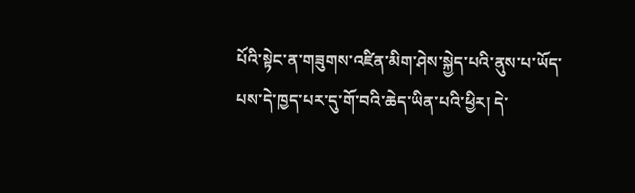པོའི་སྟེང་ན་གཟུགས་འཛིན་མིག་ཤེས་སྐྱེད་པའི་ནུས་པ་ཡོད་པས་དེ་ཁྱད་པར་དུ་གོ་བའི་ཆེད་ཡིན་པའི་ཕྱིར། དེ་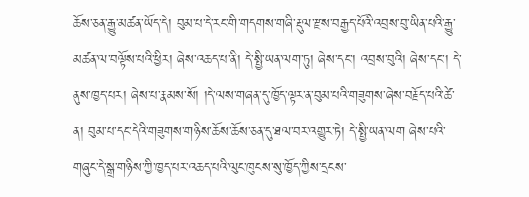ཆོས་ཅན་རྒྱུ་མཚན་ཡོད་དེ། བུམ་པ་དེ་རང་གི་གདགས་གཞི་རྡུལ་རྫས་བརྒྱད་པོའི་འབྲས་བུ་ཡིན་པའི་རྒྱུ་མཚན་ལ་བལྟོས་པའི་ཕྱིར། ཞེས་འཆད་པ་ནི། དེ་སྤྱི་ཡན་ལག་ཏུ། ཞེས་དང་། འབྲས་བུའི། ཞེས་དང་། དེ་ནུས་ཁྱད་པར། ཞེས་པ་རྣམས་སོ། །དེ་ལས་གཞན་དུ་ཁྱོད་ལྟར་ན་བུམ་པའི་གཟུགས་ཞེས་བརྗོད་པའི་ཚེ་ན། བུམ་པ་དང་དེའི་གཟུགས་གཉིས་ཆོས་ཆོས་ཅན་དུ་ཐལ་བར་འགྱུར་ཏེ། དེ་སྤྱི་ཡན་ལག ཞེས་པའི་གཞུང་དེ་སྒྲ་གཉིས་ཀྱི་ཁྱད་པར་འཆད་པའི་ལུང་ཁུངས་སུ་ཁྱོད་ཀྱིས་དྲངས་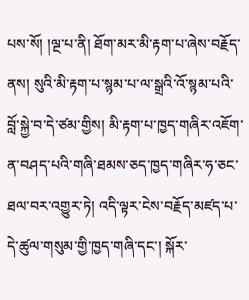པས་སོ། །ལྔ་པ་ནི། ཐོག་མར་མི་རྟག་པ་ཞེས་བརྗོད་ནས། སུའི་མི་རྟག་པ་སྙམ་པ་ལ་སྒྲའི་འོ་སྙམ་པའི་བློ་སྐྱེ་བ་དེ་ཙམ་གྱིས། མི་རྟག་པ་ཁྱད་གཞིར་འཇོག་ན་བཤད་པའི་གཞི་ཐམས་ཅད་ཁྱད་གཞིར་ཧ་ཅང་ཐལ་བར་འགྱུར་ཏེ། འདི་ལྟར་ངེས་བརྗོད་མཛད་པ་དེ་ཚུལ་གསུམ་གྱི་ཁྱད་གཞི་དང་། སྐོར་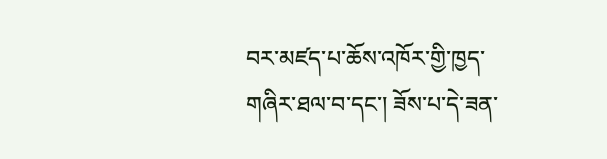བར་མཛད་པ་ཆོས་འཁོར་གྱི་ཁྱད་གཞིར་ཐལ་བ་དང་། ཟོས་པ་དེ་ཟན་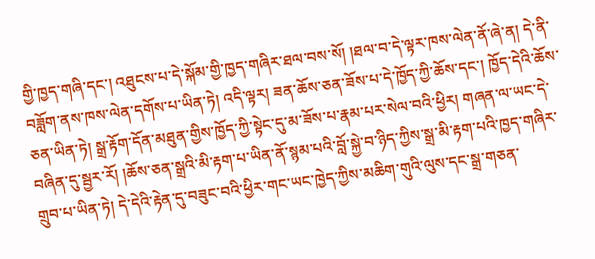གྱི་ཁྱད་གཞི་དང་། འཐུངས་པ་དེ་སྐོམ་གྱི་ཁྱད་གཞིར་ཐལ་བས་སོ། །ཐལ་བ་དེ་ལྟར་ཁས་ལེན་ནོ་ཞེ་ན། དེ་ནི་བཟློག་ནས་ཁས་ལེན་དགོས་པ་ཡིན་ཏེ། འདི་ལྟར། ཟན་ཆོས་ཅན་ཟོས་པ་དེ་ཁྱོད་ཀྱི་ཆོས་དང་། ཁྱོད་དེའི་ཆོས་ཅན་ཡིན་ཏེ། སྒྲ་རྟོག་དོན་མཐུན་གྱིས་ཁྱོད་ཀྱི་སྟེང་དུ་མ་ཟོས་པ་རྣམ་པར་སེལ་བའི་ཕྱིར། གཞན་ལ་ཡང་དེ་བཞིན་དུ་སྦྱར་རོ། །ཆོས་ཅན་སྒྲའི་མི་རྟག་པ་ཡིན་ནོ་སྙམ་པའི་བློ་སྐྱེ་བ་ཉིད་ཀྱིས་སྒྲ་མི་རྟག་པའི་ཁྱད་གཞིར་གྲུབ་པ་ཡིན་ཏེ། དེ་དེའི་རྟེན་དུ་བཟུང་བའི་ཕྱིར་གང་ཡང་ཁྱེད་ཀྱིས་མཆིག་གུའི་ལུས་དང་སྒྲ་གཅན་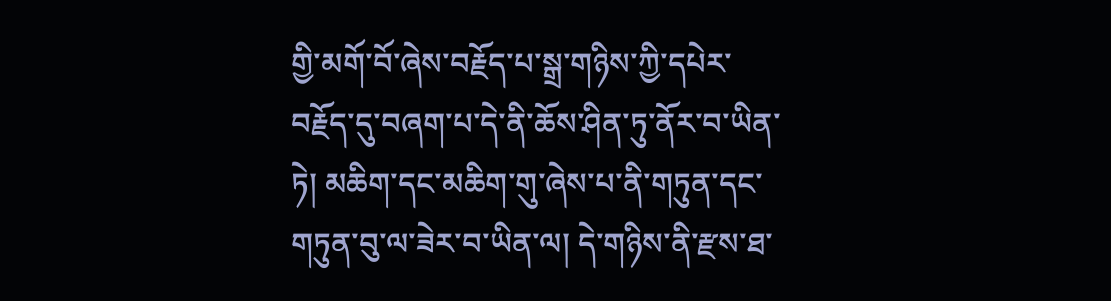གྱི་མགོ་བོ་ཞེས་བརྗོད་པ་སྒྲ་གཉིས་ཀྱི་དཔེར་བརྗོད་དུ་བཞག་པ་དེ་ནི་ཆོས་ཤིན་ཏུ་ནོར་བ་ཡིན་ཏེ། མཆིག་དང་མཆིག་གུ་ཞེས་པ་ནི་གཏུན་དང་གཏུན་བུ་ལ་ཟེར་བ་ཡིན་ལ། དེ་གཉིས་ནི་རྫས་ཐ་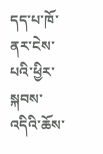དད་པ་ཁོ་ནར་ངེས་པའི་ཕྱིར་སྐབས་འདིའི་ཆོས་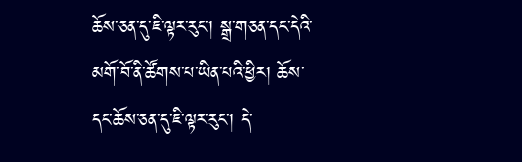ཆོས་ཅན་དུ་ཇི་ལྟར་རུང་། སྒྲ་གཅན་དང་དེའི་མགོ་བོ་ནི་ཚོགས་པ་ཡིན་པའི་ཕྱིར། ཆོས་དང་ཆོས་ཅན་དུ་ཇི་ལྟར་རུང་། དེ་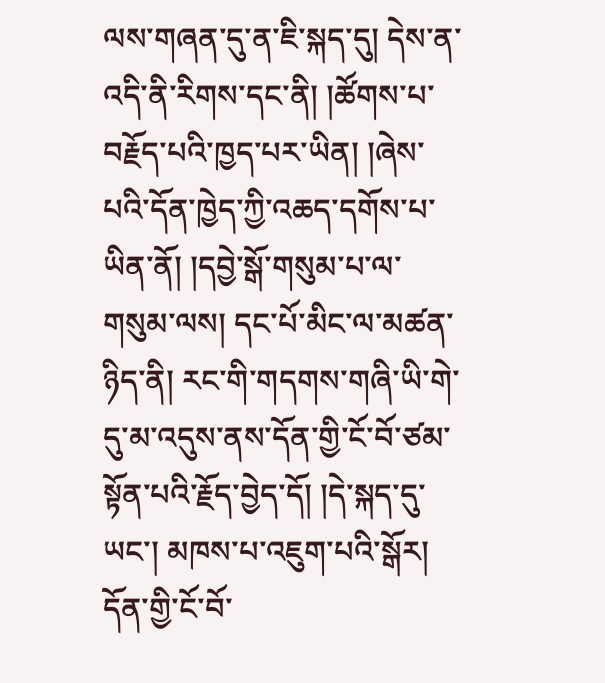ལས་གཞན་དུ་ན་ཇི་སྐད་དུ། དེས་ན་འདི་ནི་རིགས་དང་ནི། །ཚོགས་པ་བརྗོད་པའི་ཁྱད་པར་ཡིན། །ཞེས་པའི་དོན་ཁྱེད་ཀྱི་འཆད་དགོས་པ་ཡིན་ནོ། །དབྱེ་སྒོ་གསུམ་པ་ལ་གསུམ་ལས། དང་པོ་མིང་ལ་མཚན་ཉིད་ནི། རང་གི་གདགས་གཞི་ཡི་གེ་དུ་མ་འདུས་ནས་དོན་གྱི་ངོ་བོ་ཙམ་སྟོན་པའི་རྗོད་བྱེད་དོ། །དེ་སྐད་དུ་ཡང་། མཁས་པ་འཇུག་པའི་སྒོར། དོན་གྱི་ངོ་བོ་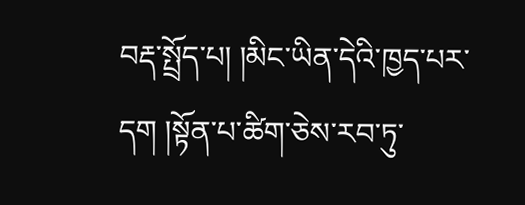བརྡ་སྤྲོད་པ། །མིང་ཡིན་དེའི་ཁྱད་པར་དག །སྟོན་པ་ཚིག་ཅེས་རབ་ཏུ་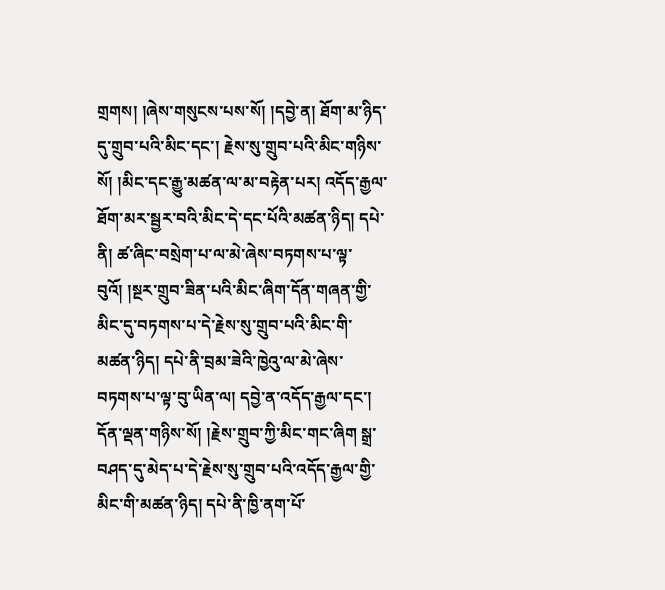གྲགས། །ཞེས་གསུངས་པས་སོ། །དབྱེ་ན། ཐོག་མ་ཉིད་དུ་གྲུབ་པའི་མིང་དང་། རྗེས་སུ་གྲུབ་པའི་མིང་གཉིས་སོ། །མིང་དང་རྒྱུ་མཚན་ལ་མ་བརྟེན་པར། འདོད་རྒྱལ་ཐོག་མར་སྦྱར་བའི་མིང་དེ་དང་པོའི་མཚན་ཉིད། དཔེ་ནི། ཚ་ཞིང་བསྲེག་པ་ལ་མེ་ཞེས་བཏགས་པ་ལྟ་བུའོ། །སྔར་གྲུབ་ཟིན་པའི་མིང་ཞིག་དོན་གཞན་གྱི་མིང་དུ་བཏགས་པ་དེ་རྗེས་སུ་གྲུབ་པའི་མིང་གི་མཚན་ཉིད། དཔེ་ནི་བྲམ་ཟེའི་ཁྱེའུ་ལ་མེ་ཞེས་བཏགས་པ་ལྟ་བུ་ཡིན་ལ། དབྱེ་ན་འདོད་རྒྱལ་དང་། དོན་ལྡན་གཉིས་སོ། །རྗེས་གྲུབ་ཀྱི་མིང་གང་ཞིག སྒྲ་བཤད་དུ་མེད་པ་དེ་རྗེས་སུ་གྲུབ་པའི་འདོད་རྒྱལ་གྱི་མིང་གི་མཚན་ཉིད། དཔེ་ནི་ཁྱི་ནག་པོ་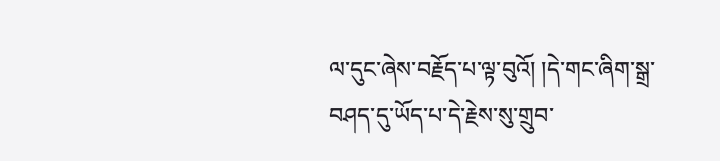ལ་དུང་ཞེས་བརྗོད་པ་ལྟ་བུའོ། །དེ་གང་ཞིག་སྒྲ་བཤད་དུ་ཡོད་པ་དེ་རྗེས་སུ་གྲུབ་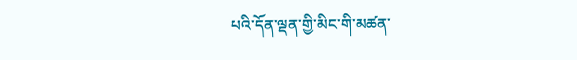པའི་དོན་ལྡན་གྱི་མིང་གི་མཚན་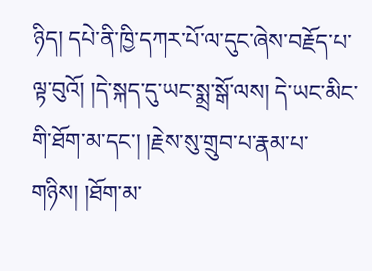ཉིད། དཔེ་ནི་ཁྱི་དཀར་པོ་ལ་དུང་ཞེས་བརྗོད་པ་ལྟ་བུའོ། །དེ་སྐད་དུ་ཡང་སྨྲ་སྒོ་ལས། དེ་ཡང་མིང་གི་ཐོག་མ་དང་། །རྗེས་སུ་གྲུབ་པ་རྣམ་པ་གཉིས། །ཐོག་མ་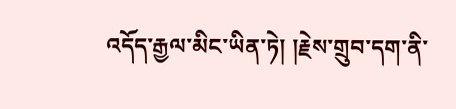འདོད་རྒྱལ་མིང་ཡིན་ཏེ། །རྗེས་གྲུབ་དག་ནི་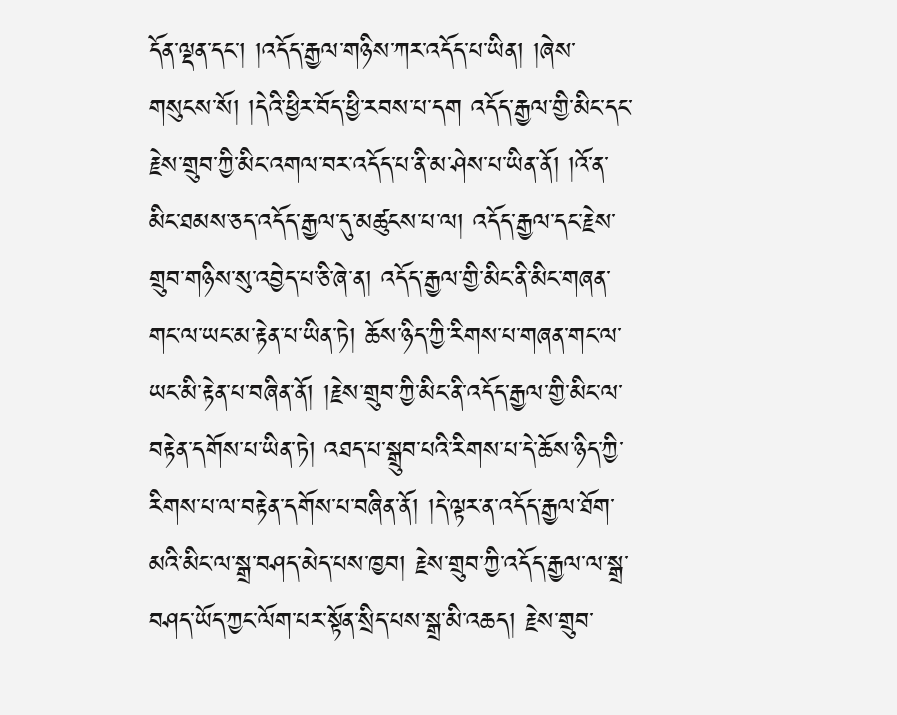དོན་ལྡན་དང་། །འདོད་རྒྱལ་གཉིས་ཀར་འདོད་པ་ཡིན། །ཞེས་གསུངས་སོ། །དེའི་ཕྱིར་བོད་ཕྱི་རབས་པ་དག འདོད་རྒྱལ་གྱི་མིང་དང་རྗེས་གྲུབ་ཀྱི་མིང་འགལ་བར་འདོད་པ་ནི་མ་ཤེས་པ་ཡིན་ནོ། །འོ་ན་མིང་ཐམས་ཅད་འདོད་རྒྱལ་དུ་མཚུངས་པ་ལ། འདོད་རྒྱལ་དང་རྗེས་གྲུབ་གཉིས་སུ་འབྱེད་པ་ཅི་ཞེ་ན། འདོད་རྒྱལ་གྱི་མིང་ནི་མིང་གཞན་གང་ལ་ཡང་མ་རྟེན་པ་ཡིན་ཏེ། ཆོས་ཉིད་ཀྱི་རིགས་པ་གཞན་གང་ལ་ཡང་མི་རྟེན་པ་བཞིན་ནོ། །རྗེས་གྲུབ་ཀྱི་མིང་ནི་འདོད་རྒྱལ་གྱི་མིང་ལ་བརྟེན་དགོས་པ་ཡིན་ཏེ། འཐད་པ་སྒྲུབ་པའི་རིགས་པ་དེ་ཆོས་ཉིད་ཀྱི་རིགས་པ་ལ་བརྟེན་དགོས་པ་བཞིན་ནོ། །དེ་ལྟར་ན་འདོད་རྒྱལ་ཐོག་མའི་མིང་ལ་སྒྲ་བཤད་མེད་པས་ཁྱབ། རྗེས་གྲུབ་ཀྱི་འདོད་རྒྱལ་ལ་སྒྲ་བཤད་ཡོད་ཀྱང་ལོག་པར་སྟོན་སྲིད་པས་སྒྲ་མི་འཆད། རྗེས་གྲུབ་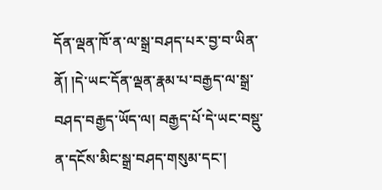དོན་ལྡན་ཁོ་ན་ལ་སྒྲ་བཤད་པར་བྱ་བ་ཡིན་ནོ། །དེ་ཡང་དོན་ལྡན་རྣམ་པ་བརྒྱད་ལ་སྒྲ་བཤད་བརྒྱད་ཡོད་ལ། བརྒྱད་པོ་དེ་ཡང་བསྡུ་ན་དངོས་མིང་སྒྲ་བཤད་གསུམ་དང་།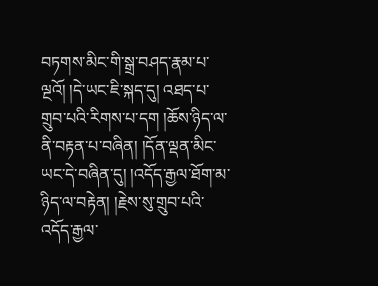བཏགས་མིང་གི་སྒྲ་བཤད་རྣམ་པ་ལྔའོ། །དེ་ཡང་ཇི་སྐད་དུ། འཐད་པ་གྲུབ་པའི་རིགས་པ་དག །ཆོས་ཉིད་ལ་ནི་བརྟན་པ་བཞིན། །དོན་ལྡན་མིང་ཡང་དེ་བཞིན་དུ། །འདོད་རྒྱལ་ཐོག་མ་ཉིད་ལ་བརྟེན། །རྗེས་སུ་གྲུབ་པའི་འདོད་རྒྱལ་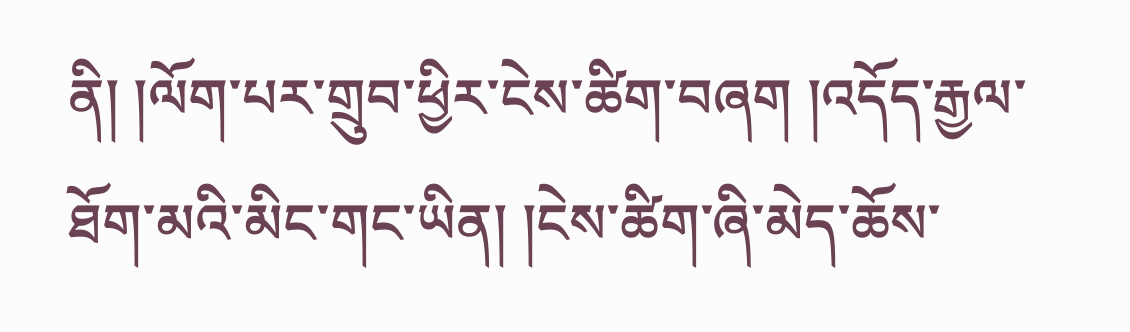ནི། །ལོག་པར་གྲུབ་ཕྱིར་ངེས་ཚིག་བཞག །འདོད་རྒྱལ་ཐོག་མའི་མིང་གང་ཡིན། །ངེས་ཚིག་ཞི་མེད་ཆོས་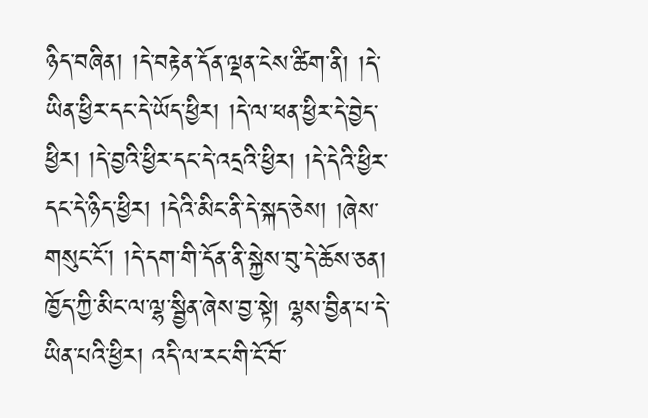ཉིད་བཞིན། །དེ་བརྟེན་དོན་ལྡན་ངེས་ཚིག་ནི། །དེ་ཡིན་ཕྱིར་དང་དེ་ཡོད་ཕྱིར། །དེ་ལ་ཕན་ཕྱིར་དེ་བྱེད་ཕྱིར། །དེ་བྱའི་ཕྱིར་དང་དེ་འདྲའི་ཕྱིར། །དེ་དེའི་ཕྱིར་དང་དེ་ཉིད་ཕྱིར། །དེའི་མིང་ནི་དེ་སྐད་ཅེས། །ཞེས་གསུང་ངོ་། །དེ་དག་གི་དོན་ནི་སྐྱེས་བུ་དེ་ཆོས་ཅན། ཁྱོད་ཀྱི་མིང་ལ་ལྷ་སྦྱིན་ཞེས་བྱ་སྟེ། ལྷས་བྱིན་པ་དེ་ཡིན་པའི་ཕྱིར། འདི་ལ་རང་གི་ངོ་བོ་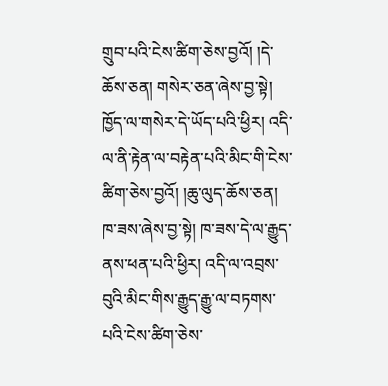གྲུབ་པའི་ངེས་ཚིག་ཅེས་བྱའོ། །དེ་ཆོས་ཅན། གསེར་ཅན་ཞེས་བྱ་སྟེ། ཁྱོད་ལ་གསེར་དེ་ཡོད་པའི་ཕྱིར། འདི་ལ་ནི་རྟེན་ལ་བརྟེན་པའི་མིང་གི་ངེས་ཚིག་ཅེས་བྱའོ། །ཆུ་ལུད་ཆོས་ཅན། ཁ་ཟས་ཞེས་བྱ་སྟེ། ཁ་ཟས་དེ་ལ་རྒྱུད་ནས་ཕན་པའི་ཕྱིར། འདི་ལ་འབྲས་བུའི་མིང་གིས་རྒྱུད་རྒྱུ་ལ་བཏགས་པའི་ངེས་ཚིག་ཅེས་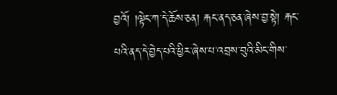བྱའོ། །ལྟེང་ཀ་དེ་ཆོས་ཅན། རྐང་ནད་ཅན་ཞེས་བྱ་སྟེ། རྐང་པའི་ནད་དེ་བྱེད་པའི་ཕྱིར་ཞེས་པ་འབྲས་བུའི་མིང་གིས་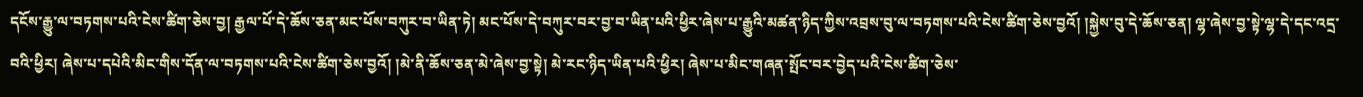དངོས་རྒྱུ་ལ་བཏགས་པའི་ངེས་ཚིག་ཅེས་བྱ། རྒྱལ་པོ་དེ་ཆོས་ཅན་མང་པོས་བཀུར་བ་ཡིན་ཏེ། མང་པོས་དེ་བཀུར་བར་བྱ་བ་ཡིན་པའི་ཕྱིར་ཞེས་པ་རྒྱུའི་མཚན་ཉིད་ཀྱིས་འབྲས་བུ་ལ་བཏགས་པའི་ངེས་ཚིག་ཅེས་བྱའོ། །སྐྱེས་བུ་དེ་ཆོས་ཅན། ལྷ་ཞེས་བྱ་སྟེ་ལྷ་དེ་དང་འདྲ་བའི་ཕྱིར། ཞེས་པ་དཔེའི་མིང་གིས་དོན་ལ་བཏགས་པའི་ངེས་ཚིག་ཅེས་བྱའོ། །མེ་ནི་ཆོས་ཅན་མེ་ཞེས་བྱ་སྟེ། མེ་རང་ཉིད་ཡིན་པའི་ཕྱིར། ཞེས་པ་མིང་གཞན་སྤོང་བར་བྱེད་པའི་ངེས་ཚིག་ཅེས་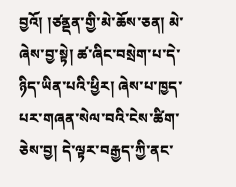བྱའོ། །ཙནྡན་གྱི་མེ་ཆོས་ཅན། མེ་ཞེས་བྱ་སྟེ། ཚ་ཞིང་བསྲེག་པ་དེ་ཉིད་ཡིན་པའི་ཕྱིར། ཞེས་པ་ཁྱད་པར་གཞན་སེལ་བའི་ངེས་ཚིག་ཅེས་བྱ། དེ་ལྟར་བརྒྱད་ཀྱི་ནང་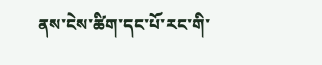ནས་ངེས་ཚིག་དང་པོ་རང་གི་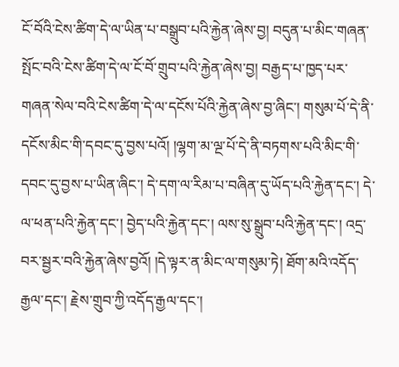ངོ་བོའི་ངེས་ཚིག་དེ་ལ་ཡིན་པ་བསྒྲུབ་པའི་རྐྱེན་ཞེས་བྱ། བདུན་པ་མིང་གཞན་སྤོང་བའི་ངེས་ཚིག་དེ་ལ་ངོ་བོ་གྲུབ་པའི་རྐྱེན་ཞེས་བྱ། བརྒྱད་པ་ཁྱད་པར་གཞན་སེལ་བའི་ངེས་ཚིག་དེ་ལ་དངོས་པོའི་རྐྱེན་ཞེས་བྱ་ཞིང་། གསུམ་པོ་དེ་ནི་དངོས་མིང་གི་དབང་དུ་བྱས་པའོ། །ལྷག་མ་ལྔ་པོ་དེ་ནི་བཏགས་པའི་མིང་གི་དབང་དུ་བྱས་པ་ཡིན་ཞིང་། དེ་དག་ལ་རིམ་པ་བཞིན་དུ་ཡོད་པའི་རྐྱེན་དང་། དེ་ལ་ཕན་པའི་རྐྱེན་དང་། བྱེད་པའི་རྐྱེན་དང་། ལས་སུ་སྒྲུབ་པའི་རྐྱེན་དང་། འདྲ་བར་སྦྱར་བའི་རྐྱེན་ཞེས་བྱའོ། །དེ་ལྟར་ན་མིང་ལ་གསུམ་ཏེ། ཐོག་མའི་འདོད་རྒྱལ་དང་། རྗེས་གྲུབ་ཀྱི་འདོད་རྒྱལ་དང་།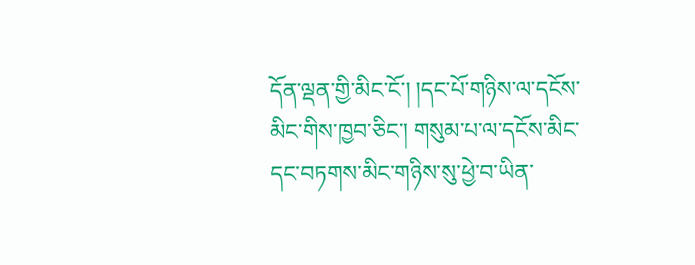དོན་ལྡན་གྱི་མིང་ངོ་། །དང་པོ་གཉིས་ལ་དངོས་མིང་གིས་ཁྱབ་ཅིང་། གསུམ་པ་ལ་དངོས་མིང་དང་བཏགས་མིང་གཉིས་སུ་ཕྱེ་བ་ཡིན་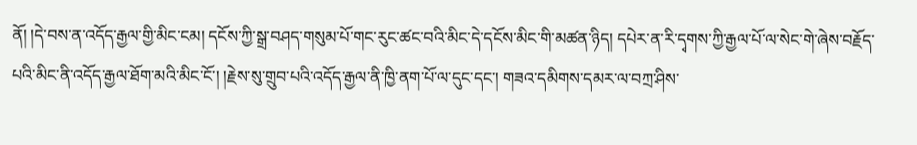ནོ། །དེ་བས་ན་འདོད་རྒྱལ་གྱི་མིང་ངམ། དངོས་ཀྱི་སྒྲ་བཤད་གསུམ་པོ་གང་རུང་ཚང་བའི་མིང་དེ་དངོས་མིང་གི་མཚན་ཉིད། དཔེར་ན་རི་དྭགས་ཀྱི་རྒྱལ་པོ་ལ་སེང་གེ་ཞེས་བརྗོད་པའི་མིང་ནི་འདོད་རྒྱལ་ཐོག་མའི་མིང་ངོ་། །རྗེས་སུ་གྲུབ་པའི་འདོད་རྒྱལ་ནི་ཁྱི་ནག་པོ་ལ་དུང་དང་། གཟའ་དམིགས་དམར་ལ་བཀྲ་ཤིས་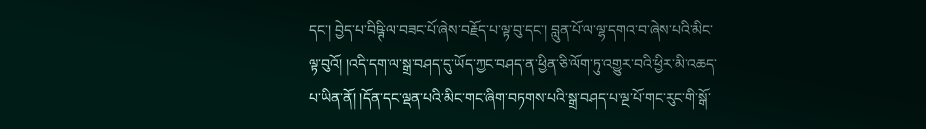དང་། བྱེད་པ་བིཥྚི་ལ་བཟང་པོ་ཞེས་བརྗོད་པ་ལྟ་བུ་དང་། བླུན་པོ་ལ་ལྷ་དགའ་བ་ཞེས་པའི་མིང་ལྟ་བུའོ། །འདི་དག་ལ་སྒྲ་བཤད་དུ་ཡོད་ཀྱང་བཤད་ན་ཕྱིན་ཅི་ལོག་ཏུ་འགྱུར་བའི་ཕྱིར་མི་འཆད་པ་ཡིན་ནོ། །དོན་དང་ལྡན་པའི་མིང་གང་ཞིག་བཏགས་པའི་སྒྲ་བཤད་པ་ལྔ་པོ་གང་རུང་གི་སྒོ་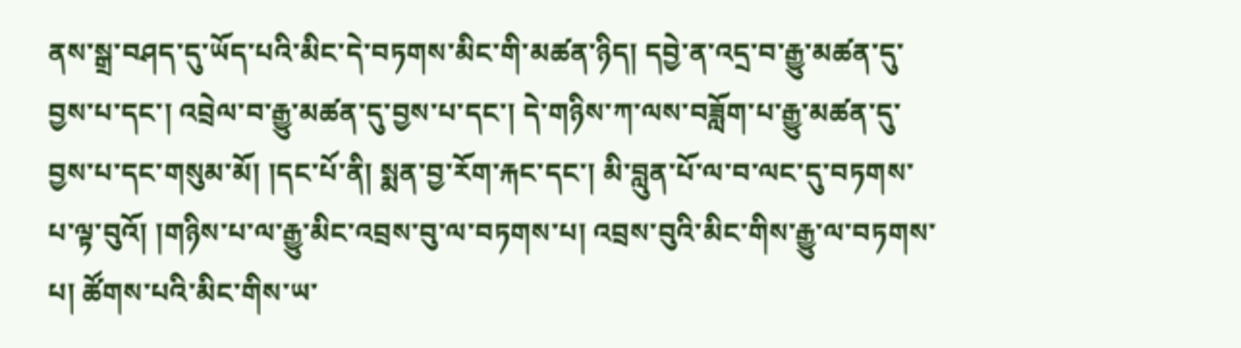ནས་སྒྲ་བཤད་དུ་ཡོད་པའི་མིང་དེ་བཏགས་མིང་གི་མཚན་ཉིད། དབྱེ་ན་འདྲ་བ་རྒྱུ་མཚན་དུ་བྱས་པ་དང་། འབྲེལ་བ་རྒྱུ་མཚན་དུ་བྱས་པ་དང་། དེ་གཉིས་ཀ་ལས་བཟློག་པ་རྒྱུ་མཚན་དུ་བྱས་པ་དང་གསུམ་མོ། །དང་པོ་ནི། སྨན་བྱ་རོག་རྐང་དང་། མི་བླུན་པོ་ལ་བ་ལང་དུ་བཏགས་པ་ལྟ་བུའོ། །གཉིས་པ་ལ་རྒྱུ་མིང་འབྲས་བུ་ལ་བཏགས་པ། འབྲས་བུའི་མིང་གིས་རྒྱུ་ལ་བཏགས་པ། ཚོགས་པའི་མིང་གིས་ཡ་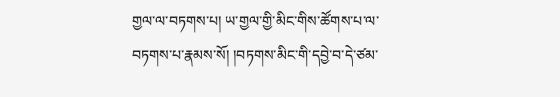གྱལ་ལ་བཏགས་པ། ཡ་གྱལ་གྱི་མིང་གིས་ཚོགས་པ་ལ་བཏགས་པ་རྣམས་སོ། །བཏགས་མིང་གི་དབྱེ་བ་དེ་ཙམ་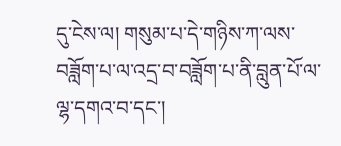དུ་ངེས་ལ། གསུམ་པ་དེ་གཉིས་ཀ་ལས་བཟློག་པ་ལ་འདྲ་བ་བཟློག་པ་ནི་བླུན་པོ་ལ་ལྷ་དགའ་བ་དང་།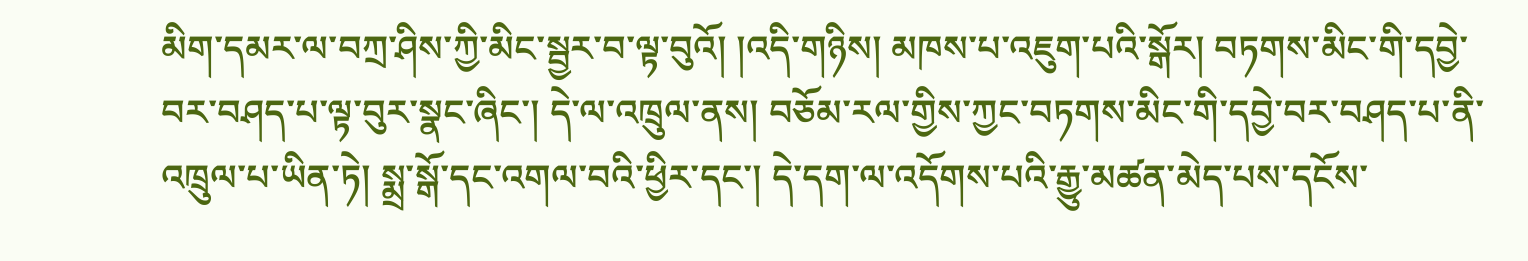མིག་དམར་ལ་བཀྲ་ཤིས་ཀྱི་མིང་སྦྱར་བ་ལྟ་བུའོ། །འདི་གཉིས། མཁས་པ་འཇུག་པའི་སྒོར། བཏགས་མིང་གི་དབྱེ་བར་བཤད་པ་ལྟ་བུར་སྣང་ཞིང་། དེ་ལ་འཁྲུལ་ནས། བཅོམ་རལ་གྱིས་ཀྱང་བཏགས་མིང་གི་དབྱེ་བར་བཤད་པ་ནི་འཁྲུལ་པ་ཡིན་ཏེ། སྨྲ་སྒོ་དང་འགལ་བའི་ཕྱིར་དང་། དེ་དག་ལ་འདོགས་པའི་རྒྱུ་མཚན་མེད་པས་དངོས་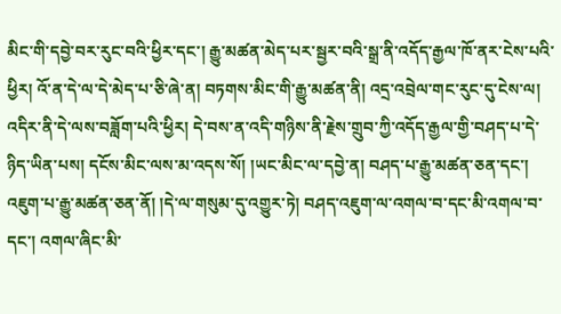མིང་གི་དབྱེ་བར་རུང་བའི་ཕྱིར་དང་། རྒྱུ་མཚན་མེད་པར་སྦྱར་བའི་སྒྲ་ནི་འདོད་རྒྱལ་ཁོ་ནར་ངེས་པའི་ཕྱིར། འོ་ན་དེ་ལ་དེ་མེད་པ་ཅི་ཞེ་ན། བཏགས་མིང་གི་རྒྱུ་མཚན་ནི། འདྲ་འབྲེལ་གང་རུང་དུ་ངེས་ལ། འདིར་ནི་དེ་ལས་བཟློག་པའི་ཕྱིར། དེ་བས་ན་འདི་གཉིས་ནི་རྗེས་གྲུབ་ཀྱི་འདོད་རྒྱལ་གྱི་བཤད་པ་དེ་ཉིད་ཡིན་པས། དངོས་མིང་ལས་མ་འདས་སོ། །ཡང་མིང་ལ་དབྱེ་ན། བཤད་པ་རྒྱུ་མཚན་ཅན་དང་། འཇུག་པ་རྒྱུ་མཚན་ཅན་ནོ། །དེ་ལ་གསུམ་དུ་འགྱུར་ཏེ། བཤད་འཇུག་ལ་འགལ་བ་དང་མི་འགལ་བ་དང་། འགལ་ཞིང་མི་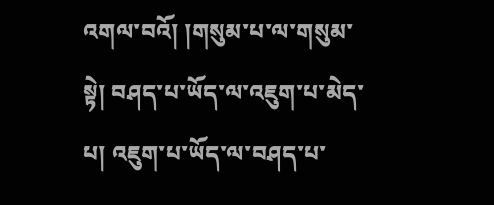འགལ་བའོ། །གསུམ་པ་ལ་གསུམ་སྟེ། བཤད་པ་ཡོད་ལ་འཇུག་པ་མེད་པ། འཇུག་པ་ཡོད་ལ་བཤད་པ་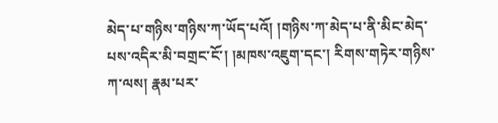མེད་པ་གཉིས་གཉིས་ཀ་ཡོད་པའོ། །གཉིས་ཀ་མེད་པ་ནི་མིང་མེད་པས་འདིར་མི་བགྲང་ངོ་། །མཁས་འཇུག་དང་། རིགས་གཏེར་གཉིས་ཀ་ལས། རྣམ་པར་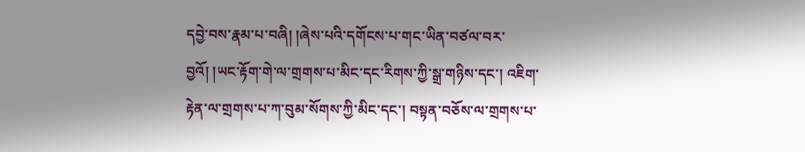དབྱེ་བས་རྣམ་པ་བཞི། །ཞེས་པའི་དགོངས་པ་གང་ཡིན་བཙལ་བར་བྱའོ། །ཡང་རྟོག་གེ་ལ་གྲགས་པ་མིང་དང་རིགས་ཀྱི་སྒྲ་གཉིས་དང་། འཇིག་རྟེན་ལ་གྲགས་པ་ཀ་བུམ་སོགས་ཀྱི་མིང་དང་། བསྟན་བཅོས་ལ་གྲགས་པ་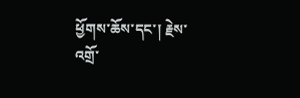ཕྱོགས་ཆོས་དང་། རྗེས་འགྲོ་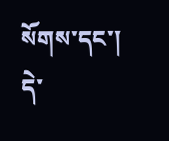སོགས་དང་། དེ་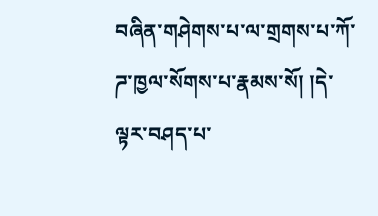བཞིན་གཤེགས་པ་ལ་གྲགས་པ་ཀོ་ཌ་ཁྱལ་སོགས་པ་རྣམས་སོ། །དེ་ལྟར་བཤད་པ་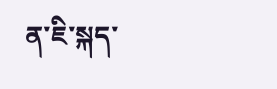ན་ཇི་སྐད་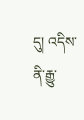དུ། འདིས་ནི་རྒྱུ་